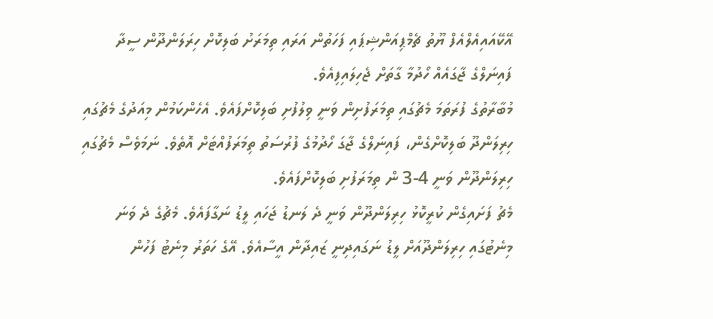އޭކޭއައިއެލްއެފް ޔޫތު ޗެމްޕިއަންޝިޕައި ފަހަތުން އަރައި ތިމަރަށު ބަލިކޮށް ހިރަލަންދޫން ސީދާ ފައިނަލްގެ ޖާގައެއް ހޯދުމާ ގާތަށް ޖެހިލައިފިއެވެ.
މުބާރާތުގެ ފުރަތަމަ މެޗުގައި ތިމަރަފުށިން ވަނީ ވިލުފުށި ބަލިކޮށްފައެވެ. އެހެންކަމުން މިއަދުގެ މެޗުގައި ހިރިލަންދޫ ބަލިކޮށްގެން، ފައިނަލްގެ ޖާގަ ހޯދުމުގެ ފުރުސަތު ތިމަރަފުއްޓަށް އޮތެވެ. ނަމަވެސް މެޗުގައި ހިރިލަންދޫން ވަނީ 4-3 ން ތިމަރަފުށި ބަލިކޮށްފައެވެ.
މެޗު ފަށައިގެން ކުރީކޮޅު ހިރިލަންދޫން ވަނީ ދެ ލަނޑު ޖަހައި ލީޑު ނަގާފައެވެ. މެޗުގެ ދެ ވަނަ މިނެޓުގައި ހިރިލަންދޫއަށް ލީޑު ނަގައިދިނީ ޒައިދާން އީސާއެވެ. އޭގެ ހަތަރު މިނެޓު ފަހުން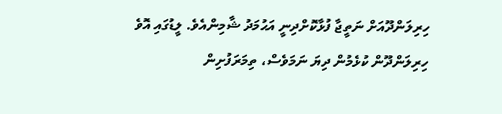ހިރިލަންދޫއަށް ނަތީޖާ ފުޅާކޮށްދިނީ އަޙުމަދު ޝާމިންއެވެ. ލީޑުގައި އޮވެ ހިރިލަންދޫން ކުޅެމުން ދިޔަ ނަމަވެސް، ތިމަރަފުށިން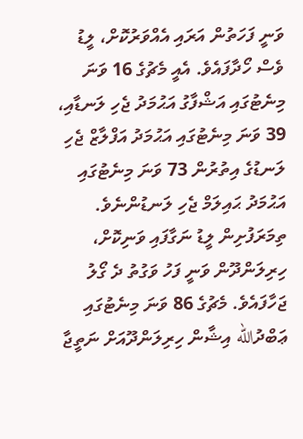ވަނީ ފަހަތުން އަރައި އެއްވަރުކޮށް، ލީޑު ވެސް ހޯދާފައެވެ. އެއީ މެޗުގެ 16 ވަނަ މިނެޓުގައި އަޝްފާގު އަޙުމަދު ޖެހި ލަނޑާއި، 39 ވަނަ މިނެޓުގައި އަޙުމަދު އަފްލާޒް ޖެހި ލަނޑުގެ އިތުރުން 73 ވަނަ މިނެޓުގައި އަޙުމަދު ޙައިލަމް ޖެހި ލަނޑުންނެވެ.
ތިމަރަފުށިން ލީޑު ނަގާފައި ވަނިކޮށް، ހިރިލަންދޫން ވަނީ ފަހު ވަގުތު ދެ ގޯލު ޖަހާފައެވެ. މެޗުގެ 86 ވަނަ މިނެޓުގައި ޢަބްދުالله އިޝާން ހިރިލަންދޫއަށް ނަތީޖާ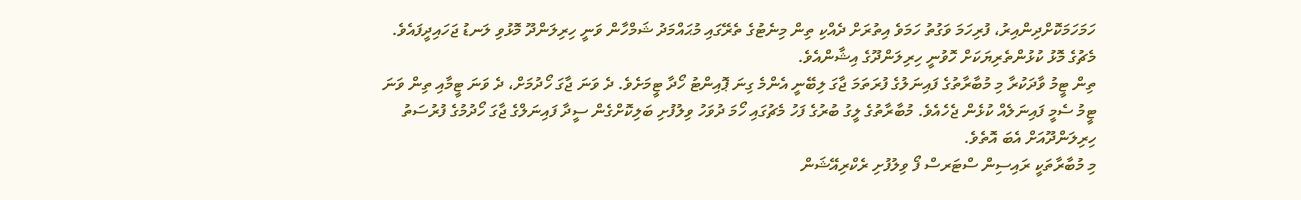ހަމަހަމަކޮށްދިންއިރު، ފުރިހަމަ ވަގުތު ހަމަވެ އިތުރަށް ދެއްކި ތިން މިނެޓުގެ ތެރޭގައި މުޙައްމަދު ޝަމްހާން ވަނީ ހިރިލަންދޫ މޮޅުވި ލަނޑު ޖަހައިދީފައެވެ. މެޗުގެ މޮޅު ކުޅުންތެރިޔަކަށް ހޮވުނީ ހިރިލަންދޫގެ އިޝާންއެވެ.
ތިން ޓީމު ވާދަކުރާ މި މުބާރާތުގެ ފައިނަލުގެ ފުރަތަމަ ޖާގަ ލިބޭނީ އެންމެ ގިނަ ޕޮއިންޓު ހޯދާ ޓީމަށެވެ. ދެ ވަނަ ޖާގަ ހޯދުމަށް، ދެ ވަނަ ޓީމާއި ތިން ވަނަ ޓީމު ސެމީ ފައިނަލެއް ކުޅެން ޖެހެއެވެ. މުބާރާތުގެ ލީގު ބުރުގެ ފަހު މެޗުގައި ހޯމަ ދުވަހު ވިލުފުށި ބަލިކޮށްގެން ސީދާ ފައިނަލްގެ ޖާގަ ހޯދުމުގެ ފުރުސަތު ހިރިލަންދޫއަށް އެބަ އޮތެވެ.
މި މުބާރާތަކީ ރައިސިން ސްޓަރސް ފޯ ވިލުފުށި ރެކްރިއޭޝަން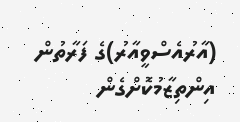(އާރުއެސްވީއާރު)ގެ ފަރާތުން އިންތިޒާމުކޮށްގެން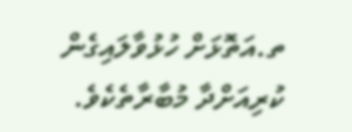ތ.އަތޮޅަށް ހުޅުވާލައިގެން ކުރިއަށްދާ މުބާރާތެކެވެ.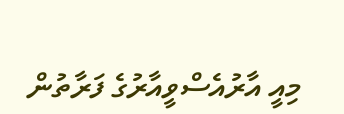މިއީ އާރުއެސްވީއާރުގެ ފަރާތުން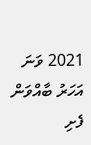2021 ވަނަ އަހަރު ބާއްވަން ފެށި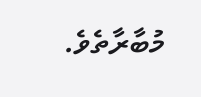މުބާރާތެވެ.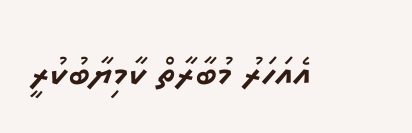އެއަހަރު މުބާރާތް ކާމިޔާބުކުރީ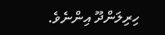ހިރިލަންދޫ އިންނެވެ.